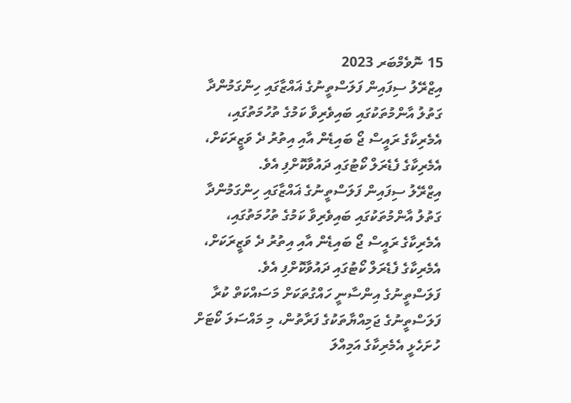15 ނޮވެމްބަރ 2023
އިޒްރޭލު ސިފައިން ފަލަސްތީނުގެ ޣައްޒާގައި ހިންގަމުންދާ ގަތުލު އާންމުތަކުގައި ބައިވެރިވާ ކަމުގެ ތުހުމަތުގައި، އެމެރިކާގެ ރައީސް ޖޯ ބައިޑެން އާއި އިތުރު ދެ ވަޒީރަކަށް، އެމެރިކާގެ ފެޑެރަލް ކޯޓުގައި ދައުވާކޮށްފި އެވެ.
އިޒްރޭލު ސިފައިން ފަލަސްތީނުގެ ޣައްޒާގައި ހިންގަމުންދާ ގަތުލު އާންމުތަކުގައި ބައިވެރިވާ ކަމުގެ ތުހުމަތުގައި، އެމެރިކާގެ ރައީސް ޖޯ ބައިޑެން އާއި އިތުރު ދެ ވަޒީރަކަށް، އެމެރިކާގެ ފެޑެރަލް ކޯޓުގައި ދައުވާކޮށްފި އެވެ.
ފަލަސްތީނުގެ އިންސާނީ ހައްގުތަކަށް މަސައްކަތް ކުރާ ފަލަސްތީނުގެ ޖަމިއްޔާތަކުގެ ފަރާތުން، މި މައްސަލަ ކޯޓަށް ހުށަހެޅީ އެމެރިކާގެ އަމިއްލަ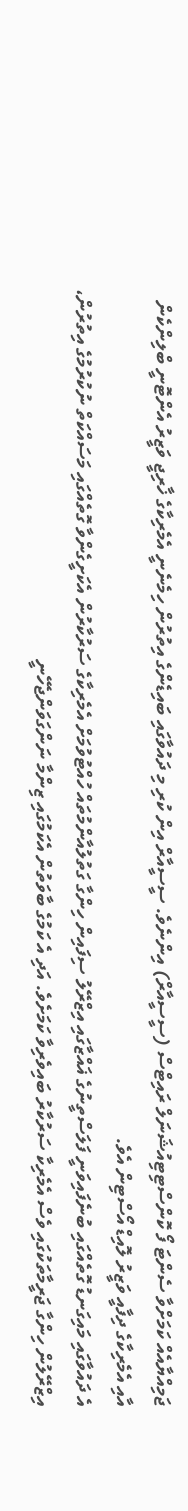ޖަމިއްޔާއެއް ކަމަށްވާ ސެންޓަ ފޯ ކޮންސްޓިޓިއުޝަނަލް ރައިޓްސް (ސީސީއާރް) އިންނެވެ. ސީސީއާރް އިން ކުރި މި ދައުވާގައި ބައިޑެންގެ އިތުރުން ހިމެނެނީ އެމެރިކާގެ ޚާރިޖީ ވަޒީރު އެންޓޮނީ ބްލިންކެން އާއި އެމެރިކާގެ ދިފާއީ ވަޒީރު ލޮއިޑް އޯސްޓިން އެވެ.
އެ ދައުވާގައި މައިގަނޑު ގޮތެއްގައި ބުނެފައިވަނީ ފަލަސްތީނުގެ ޣައްޒާގައި އިޒްރޭލު ސިފައިން ހިންގާ ގަތުލުއާންމުތައް ހުއްޓުވުމަށް އެމެރިކާގެ ސަރުކާރުން އެކަށީގެންވާ ގޮތެއްގައި މަސައްކަތް ނުކުރުމުގެ އިތުރުން، އިޒްރޭލުން ހިންގާ ޖަރީމާތަކުގައި ވެސް އެމެރިކާ ސަރުކާރު ބައިވެރިވާ ކަމަށެވެ. އަދި އެ ކަމުގެ ބާވަތުން އެކަމުގައި ޒިންމާ ނަންގަވަންޖެހޭނީ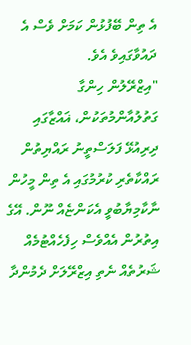އެ ތިން ބޭފުޅުން ކަމަށް ވެސް އެ ދައުވާގައިވެ އެވެ.
"އިޒްރޭލުން ހިންގާ ގަތުލުއާންމުތަކުން، ޣައްޒާގައި ދިރިއުޅޭ ފަލަސްތީނު ރައްޔިތުން ރައްކާތެރި ކުރުމުގައި އެ ތިން މީހުން ނާކާމިޔާބުވީ އެކަންޏެއް ނޫން. އޭގެ އިތުރުން އެއްވެސް ހިފެހެއްޓުމެއް ޝަރުތެއް ނެތި އިޒްރޭލަށް ދެމުންދާ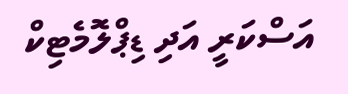އަސްކަރީ އަދި ޑިޕްލޮމެޓިކް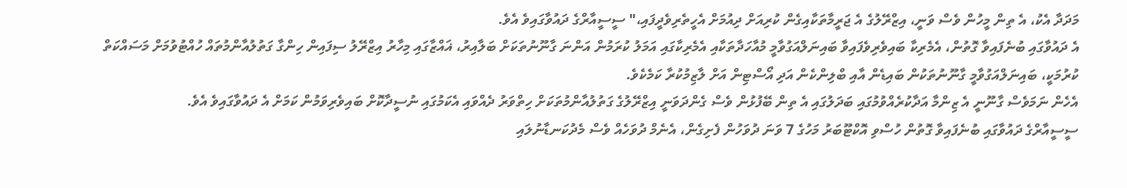މަދަދާ އެކު، އެ ތިން މީހުން ވެސް ވަނީ، އިޒްރޭލުގެ އެ ޖަރީމާތަކާއިގެން ކުރިއަށް ދިއުމަށް އެހީތެރިވެދީފައި،" ސީސީއާރްގެ ދައުވާގައިވެ އެވެ.
އެ ދައުވާގައި ބުނެފައިވާ ގޮތުން، އެމެރިކާ ބައިވެރިވެފައިވާ ބައިނަލްއަގުވާމީ މުއާހަދާތަކާއި އެމެރިކާގައި އަމަލު ކުރަމުން އަންނަ ގާނޫނުތަކަށް ބަލާއިރު، ޣައްޒާގައި މިހާރު އިޒްރޭލު ސިފައިން ހިންގާ ގަތުލުއާންމުތައް ހުއްޓުވުމަށް މަސައްކަތް ކުރުމަކީ، ބައިނަލްއަގުވާމީ ގާނޫނުތަކުން ބައިޑެން އާއި ބްލިންކެން އަދި އޯސްޓިން އަށް ލާޒިމުކުރާ ކަމެކެވެ.
އެހެން ނަމަވެސް ގާނޫނީ އެ ޒިންމާ އަދާކުރެއްވުމުގައި ބަދަލުގައި އެ ތިން ބޭފުޅުން ވެސް ގެންދަވަނީ އިޒްރޭލުގެ ގަތުލުއާންމުތަކަށް ހިތްވަރު ދެއްވައި އެކަމުގައި ނުސީދާކޮށް ބައިވެރިވަމުން ކަމަށް އެ ދައުވާގައިވެ އެވެ.
ސީސީއާރްގެ ދައުވާގައި ބުނެފައިވާ ގޮތުން ހުސްވި އޮކްޓޫބަރު މަހުގެ 7 ވަނަ ދުވަހުން ފެށިގެން، އެނެމް ދުވަހެއް ވެސް މެދުކަނޑާނުލައި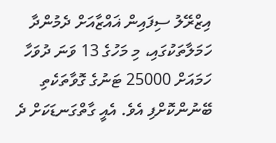އިޒްރޭލު ސިފައިން ޣައްޒާއަށް ދެމުންދާ ހަމަލާތަކުގައި، މި މަހުގެ 13 ވަނަ ދުވަހާ ހަމައަށް 25000 ޓަނުގެ ގޮވާތަކެތި ބޭނުންކޮށްފި އެވެ. އެއީ ގާތްގަނޑަކަށް ދެ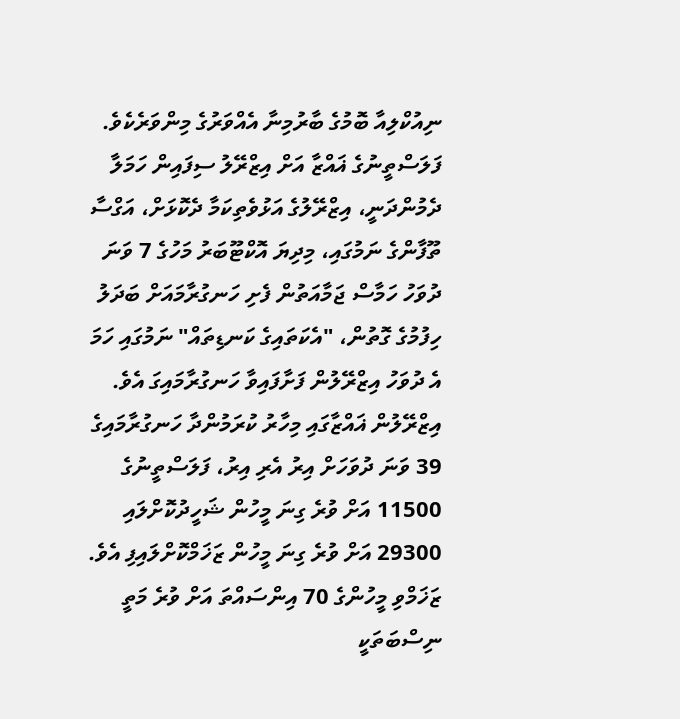ނިއުކްލިއާ ބޮމުގެ ބާރުމިނާ އެއްވަރުގެ މިންވަރެކެވެ.
ފަލަސްތީނުގެ ޣައްޒާ އަށް އިޒްރޭލު ސިފައިން ހަމަލާ ދެމުންދަނީ، އިޒްރޭލުގެ އަޅުވެތިކަމާ ދެކޮޅަށް، އަގްސާ ތޫފާންގެ ނަމުގައި، މިދިޔަ އޮކްޓޫބަރު މަހުގެ 7 ވަނަ ދުވަހު ހަމާސް ޖަމާއަތުން ފެށި ހަނގުރާމައަށް ބަދަލު ހިފުމުގެ ގޮތުން، "އެކަތައިގެ ކަނޑިތައް" ނަމުގައި ހަމަ އެ ދުވަހު އިޒްރޭލުން ފަށާފައިވާ ހަނގުރާމައިގަ އެވެ.
އިޒްރޭލުން ޣައްޒާގައި މިހާރު ކުރަމުންދާ ހަނގުރާމައިގެ 39 ވަނަ ދުވަހަށް އިރު އެރި އިރު، ފަލަސްތީނުގެ 11500 އަށް ވުރެ ގިނަ މީހުން ޝަހީދުކޮށްލައި 29300 އަށް ވުރެ ގިނަ މީހުން ޒަޚަމްކޮށްލައިފި އެވެ. ޒަޚަމްވި މީހުންގެ 70 އިންސައްތަ އަށް ވުރެ މަތީ ނިސްބަތަކީ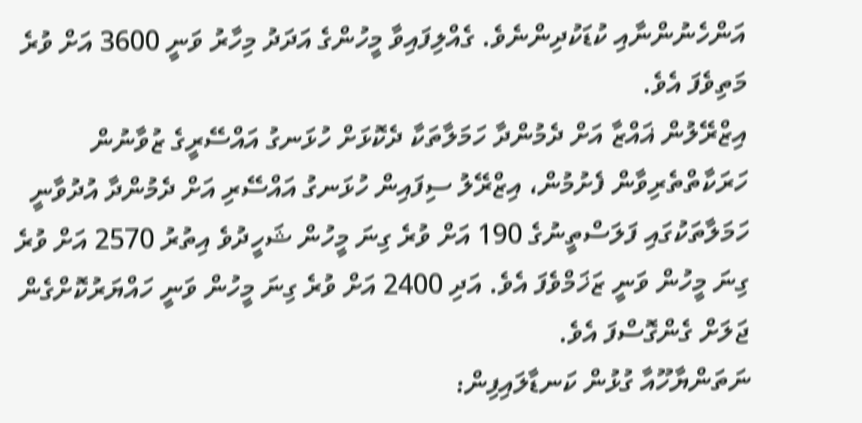އަންހެނުންނާއި ކުޑަކުދިންނެވެ. ގެއްލިފައިވާ މީހުންގެ އަދަދު މިހާރު ވަނީ 3600 އަށް ވުރެ މަތިވެފަ އެވެ.
އިޒްރޭލުން ޣައްޒާ އަށް ދެމުންދާ ހަމަލާތަކާ ދެކޮޅަށް ހުޅަނގު އައްސޭރީގެ ޒުވާނުން ހަރަކާތްތެރިވާން ފެށުމުން، އިޒްރޭލު ސިފައިން ހުޅަނގު އައްސޭރި އަށް ދެމުންދާ އުދުވާނީ ހަމަލާތަކުގައި ފަލަސްތީނުގެ 190 އަށް ވުރެ ގިނަ މީހުން ޝަހީދުވެ އިތުރު 2570 އަށް ވުރެ ގިނަ މީހުން ވަނީ ޒަޚަމްވެފަ އެވެ. އަދި 2400 އަށް ވުރެ ގިނަ މީހުން ވަނީ ހައްޔަރުކޮށްގެން ޖަލަށް ގެންގޮސްފަ އެވެ.
ނަތަންޔާހޫއާ ގުޅުން ކަނޑާލައިފިން: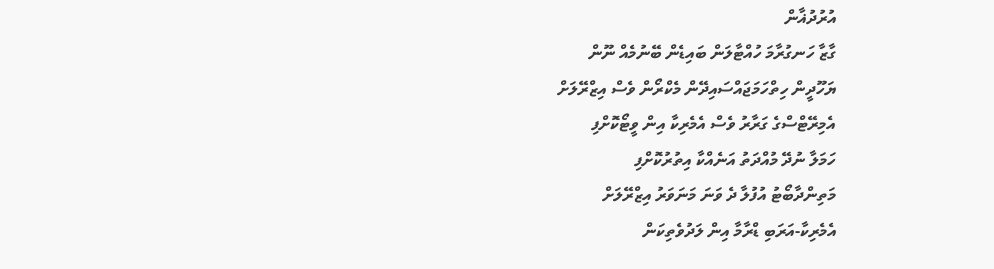އުރުދުޣާން
ގާޒާ ހަނގުރާމަ ހުއްޓާލަން ބައިޑެން ބޭނުމެއް ނޫން
ޔަހޫދީން ހިތްހަމަޖައްސައިދޭން މެކްރޯން ވެސް އިޒްރޭލަށް
އެމިރޭޓްސްގެ ގަރާރު ވެސް އެމެރިކާ އިން ވީޓޯކޮށްފި
ހަމަލާ ނުދޭ މުއްދަތު އަނެއްކާ އިތުރުކޮށްފި
މަތިންދާބޯޓު އުފުލާ ދެ ވަނަ މަނަވަރު އިޒްރޭލަށް
އެމެރިކާ-އަރަބި ޑްރާމާ އިން ލަދުވެތިކަން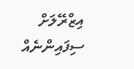އިޒްރޭލަށް ސިފައިންނެއް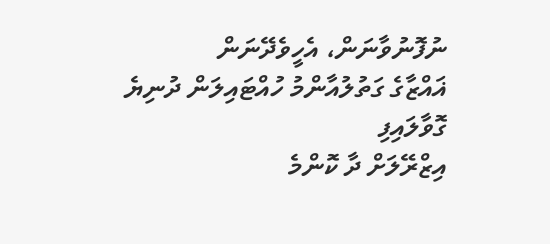ނުފޮނުވާނަން، އެހީވެދޭނަން
ޣައްޒާގެ ގަތުލުއާންމު ހުއްޓައިލަން ދުނިޔެ ގޮވާލައިފި
އިޒްރޭލަށް ދާ ކޮންމެ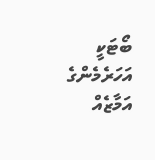ބޯޓަކީ އަހަރެމެންގެ އަމާޒެއް